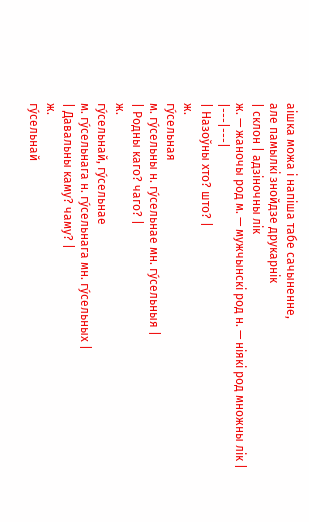аішка можа і напіша табе сачыненне,
але памылкі знойдзе друкарнік
| склон | адзіночны лік
ж. — жаночы род м. — мужчынскі род н. — ніякі род множны лік |
|---|---|
| Назоўны хто? што? |
ж.
гу́сельная
м. гу́сельны н. гу́сельнае мн. гу́сельныя |
| Родны каго? чаго? |
ж.
гу́сельнай, гу́сельнае
м. гу́сельнага н. гу́сельнага мн. гу́сельных |
| Давальны каму? чаму? |
ж.
гу́сельнай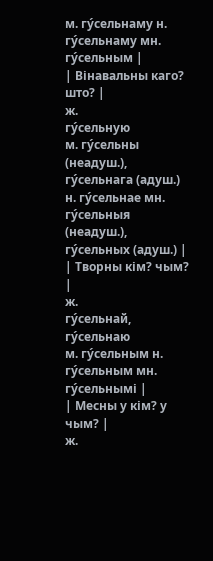м. гу́сельнаму н. гу́сельнаму мн. гу́сельным |
| Вінавальны каго? што? |
ж.
гу́сельную
м. гу́сельны (неадуш.), гу́сельнага (адуш.) н. гу́сельнае мн. гу́сельныя (неадуш.), гу́сельных (адуш.) |
| Творны кім? чым? |
ж.
гу́сельнай, гу́сельнаю
м. гу́сельным н. гу́сельным мн. гу́сельнымі |
| Месны у кім? у чым? |
ж.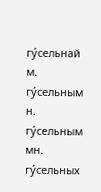гу́сельнай
м. гу́сельным н. гу́сельным мн. гу́сельных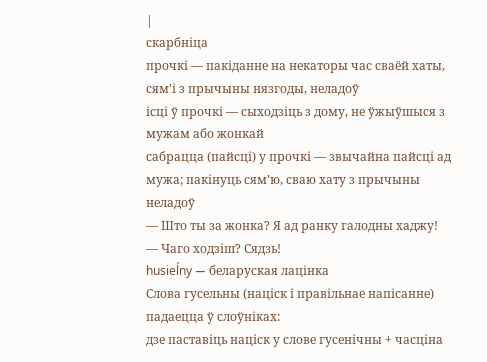|
скарбніца
прочкі — пакіданне на некаторы час сваёй хаты, сям'і з прычыны нязгоды, неладоў
ісці ў прочкі — сыходзіць з дому, не ўжыўшыся з мужам або жонкай
сабрацца (пайсці) у прочкі — звычайна пайсці ад мужа; пакінуць сям’ю, сваю хату з прычыны неладоў
— Што ты за жонка? Я ад ранку галодны хаджу!
— Чаго ходзіш? Сядзь!
husieĺny — беларуская лацінка
Слова гусельны (націск і правільнае напісанне) падаецца ў слоўніках:
дзе паставіць націск у слове гусенічны + часціна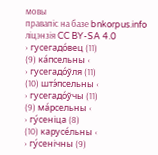мовы
правапіс на базе bnkorpus.info
ліцэнзія CC BY-SA 4.0
› гусегадо́вец (11)
(9) ка́псельны ‹
› гусегадо́ўля (11)
(10) штэ́псельны ‹
› гусегадо́ўчы (11)
(9) ма́рсельны ‹
› гу́сеніца (8)
(10) карусе́льны ‹
› гу́сенічны (9)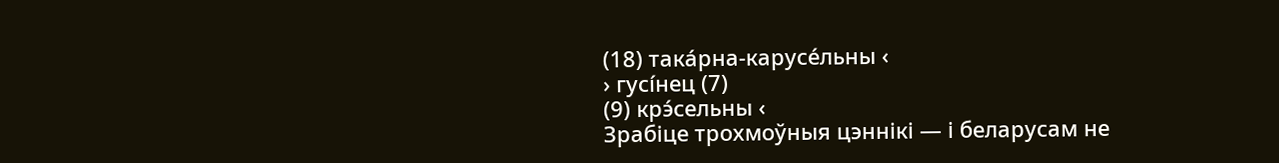(18) така́рна-карусе́льны ‹
› гусі́нец (7)
(9) крэ́сельны ‹
Зрабіце трохмоўныя цэннікі — і беларусам не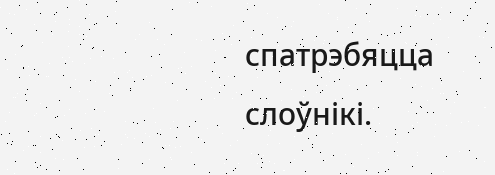спатрэбяцца слоўнікі.